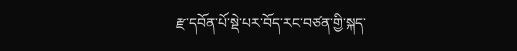རྫ་དབོན་པོ་སྡེ་པར་བོད་རང་བཙན་གྱི་སྐད་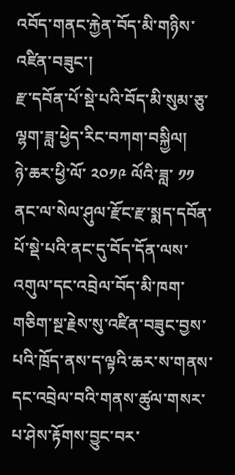འབོད་གནང་རྐྱེན་བོད་མི་གཉིས་འཛིན་བཟུང་།
རྫ་དབོན་པོ་སྡེ་པའི་བོད་མི་སུམ་ཅུ་ལྷག་ཟླ་ཕྱེད་རིང་བཀག་བསྐྱིལ།
ཉེ་ཆར་ཕྱི་ལོ་ ༢༠༡༩ ལོའི་ཟླ་ ༡༡ ནང་ལ་སེལ་ཤུལ་རྫོང་རྫ་སྨད་དབོན་པོ་སྡེ་པའི་ནང་དུ་བོད་དོན་ལས་འགུལ་དང་འབྲེལ་བོད་མི་ཁག་གཅིག་སྔ་རྗེས་སུ་འཛིན་བཟུང་བྱས་པའི་ཁྲོད་ནས་ད་ལྟའི་ཆར་ས་གནས་དང་འབྲེལ་བའི་གནས་ཚུལ་གསར་པ་ཤེས་རྟོགས་བྱུང་བར་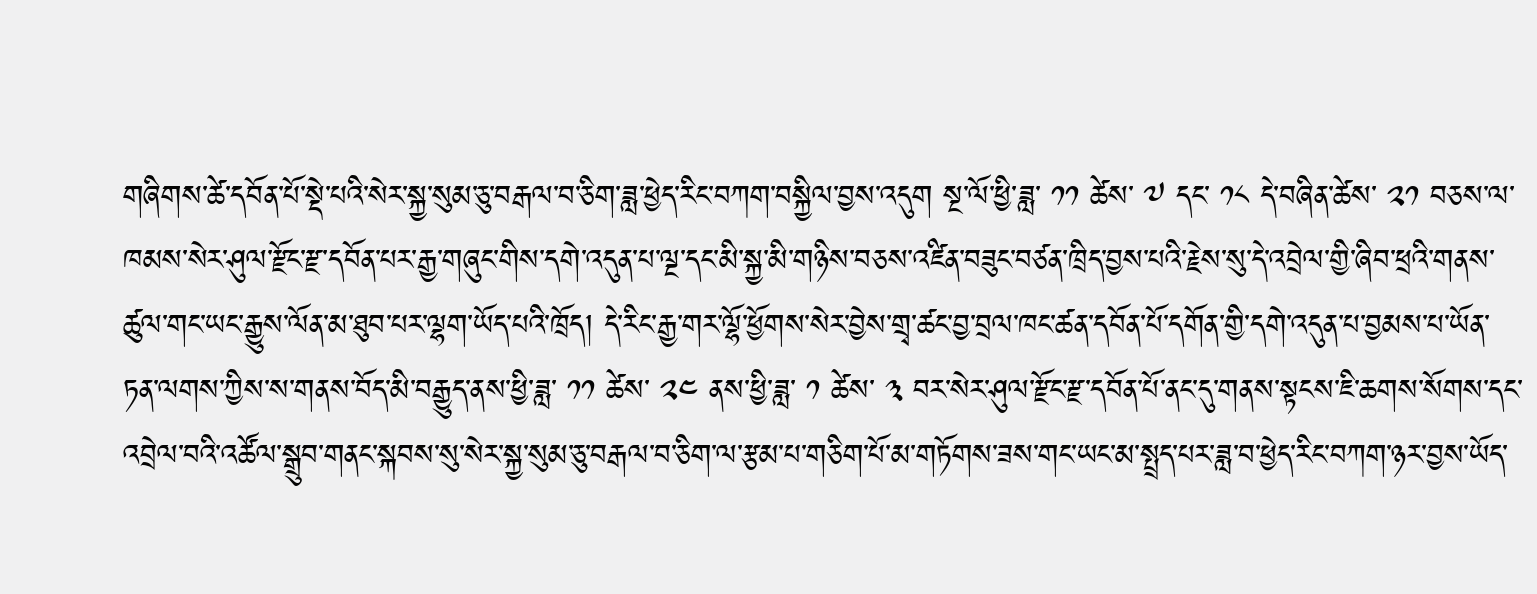གཞིགས་ཚེ་དབོན་པོ་སྡེ་པའི་སེར་སྐྱ་སུམ་ཅུ་བརྒལ་བ་ཅིག་ཟླ་ཕྱེད་རིང་བཀག་བསྐྱིལ་བྱས་འདུག སྔ་ལོ་ཕྱི་ཟླ་ ༡༡ ཚེས་ ༧ དང་ ༡༨ དེ་བཞིན་ཚེས་ ༢༡ བཅས་ལ་ཁམས་སེར་ཤུལ་རྫོང་རྫ་དབོན་པར་རྒྱ་གཞུང་གིས་དགེ་འདུན་པ་ལྔ་དང་མི་སྐྱ་མི་གཉིས་བཅས་འཛིན་བཟུང་བཙན་ཁྲིད་བྱས་པའི་རྗེས་སུ་དེ་འབྲེལ་གྱི་ཞིབ་ཕྲའི་གནས་ཚུལ་གང་ཡང་རྒྱུས་ལོན་མ་ཐུབ་པར་ལྷག་ཡོད་པའི་ཁྲོད། དེ་རིང་རྒྱ་གར་ལྷོ་ཕྱོགས་སེར་བྱེས་གྲྭ་ཚང་བྱ་བྲལ་ཁང་ཚན་དབོན་པོ་དགོན་གྱི་དགེ་འདུན་པ་བྱམས་པ་ཡོན་ཏན་ལགས་ཀྱིས་ས་གནས་བོད་མི་བརྒྱུད་ནས་ཕྱི་ཟླ་ ༡༡ ཚེས་ ༢༤ ནས་ཕྱི་ཟླ་ ༡ ཚེས་ ༣ བར་སེར་ཤུལ་རྫོང་རྫ་དབོན་པོ་ནང་དུ་གནས་སྟངས་ཇི་ཆགས་སོགས་དང་འབྲེལ་བའི་འཚོལ་སྒྲུབ་གནང་སྐབས་སུ་སེར་སྐྱ་སུམ་ཅུ་བརྒལ་བ་ཅིག་ལ་རྩམ་པ་གཅིག་པོ་མ་གཏོགས་ཟས་གང་ཡང་མ་སྤྲད་པར་ཟླ་བ་ཕྱེད་རིང་བཀག་ཉར་བྱས་ཡོད་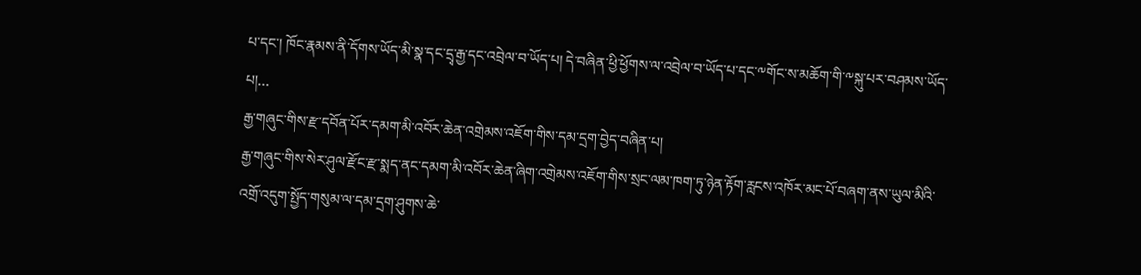པ་དང་། ཁོང་རྣམས་ནི་དོགས་ཡོད་མི་སྣ་དང་དྲྭ་རྒྱ་དང་འབྲེལ་བ་ཡོད་པ། དེ་བཞིན་ཕྱི་ཕྱོགས་ལ་འབྲེལ་བ་ཡོད་པ་དང་༸གོང་ས་མཆོག་གི་༸སྐུ་པར་བཤམས་ཡོད་པ།...
རྒྱ་གཞུང་གིས་རྫ་དབོན་པོར་དམག་མི་འབོར་ཆེན་འགྲེམས་འཇོག་གིས་དམ་དྲག་བྱེད་བཞིན་པ།
རྒྱ་གཞུང་གིས་སེར་ཤུལ་རྫོང་རྫ་སྨད་ནང་དམག་མི་འབོར་ཆེན་ཞིག་འགྲེམས་འཇོག་གིས་སྲང་ལམ་ཁག་ཏུ་ཉེན་རྟོག་རླངས་འཁོར་མང་པོ་བཞག་ནས་ཡུལ་མིའི་འགྲོ་འདུག་སྤྱོད་གསུམ་ལ་དམ་དྲག་ཤུགས་ཆེ་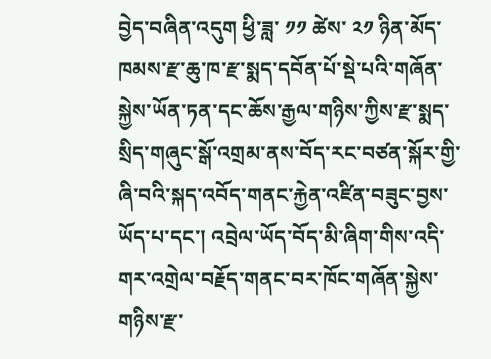བྱེད་བཞིན་འདུག ཕྱི་ཟླ་ ༡༡ ཚེས་ ༢༡ ཉིན་མོད་ཁམས་རྫ་ཆུ་ཁ་རྫ་སྨད་དབོན་པོ་སྡེ་པའི་གཞོན་སྐྱེས་ཡོན་ཏན་དང་ཆོས་རྒྱལ་གཉིས་ཀྱིས་རྫ་སྨད་སྲིད་གཞུང་སྒོ་འགྲམ་ནས་བོད་རང་བཙན་སྐོར་གྱི་ཞི་བའི་སྐད་འབོད་གནང་རྐྱེན་འཛིན་བཟུང་བྱས་ཡོད་པ་དང་། འབྲེལ་ཡོད་བོད་མི་ཞིག་གིས་འདི་གར་འགྲེལ་བརྗོད་གནང་བར་ཁོང་གཞོན་སྐྱེས་གཉིས་རྫ་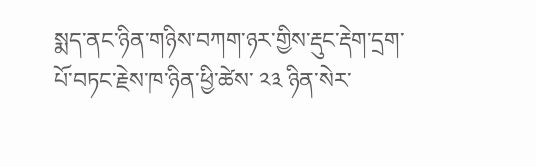སྨད་ནང་ཉིན་གཉིས་བཀག་ཉར་གྱིས་རྡུང་རྡེག་དྲག་པོ་བཏང་རྗེས་ཁ་ཉིན་ཕྱི་ཚེས་ ༢༣ ཉིན་སེར་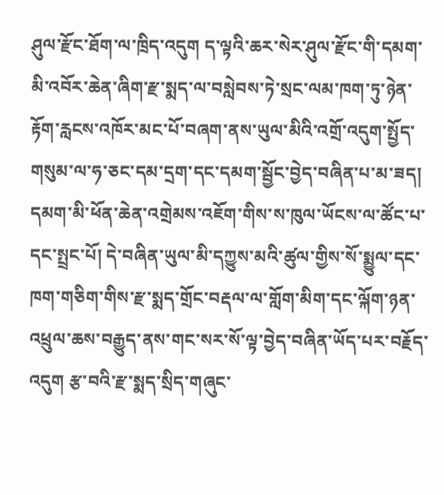ཤུལ་རྫོང་ཐོག་ལ་ཁྲིད་འདུག ད་ལྟའི་ཆར་སེར་ཤུལ་རྫོང་གི་དམག་མི་འབོར་ཆེན་ཞིག་རྫ་སྨད་ལ་བསླེབས་ཏེ་སྲང་ལམ་ཁག་ཏུ་ཉེན་རྟོག་རླངས་འཁོར་མང་པོ་བཞག་ནས་ཡུལ་མིའི་འགྲོ་འདུག་སྤྱོད་གསུམ་ལ་ཧ་ཅང་དམ་དྲག་དང་དམག་སྦྱོང་བྱེད་བཞིན་པ་མ་ཟད། དམག་མི་ཕོན་ཆེན་འགྲེམས་འཇོག་གིས་ས་ཁུལ་ཡོངས་ལ་ཚོང་པ་དང་སྤྲང་པོ། དེ་བཞིན་ཡུལ་མི་དཀྱུས་མའི་ཚུལ་གྱིས་སོ་སྨྱུལ་དང་ཁག་གཅིག་གིས་རྫ་སྨད་གྲོང་བརྡལ་ལ་གློག་མིག་དང་ལྐོག་ཉན་འཕྲུལ་ཆས་བརྒྱུད་ནས་གང་སར་སོ་ལྟ་བྱེད་བཞིན་ཡོད་པར་བརྗོད་འདུག རྩ་བའི་རྫ་སྨད་སྲིད་གཞུང་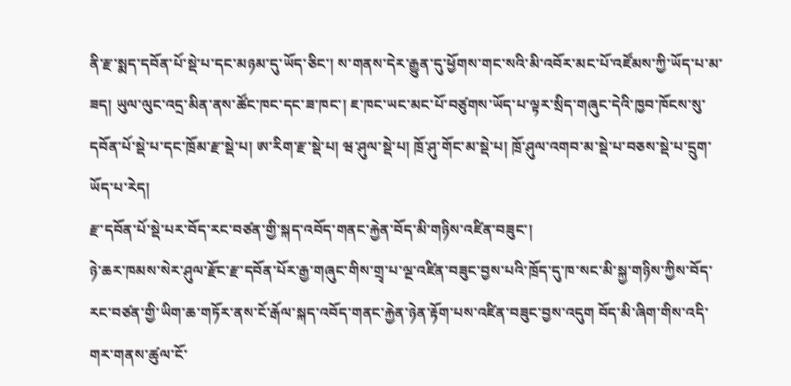ནི་རྫ་སྨད་དབོན་པོ་སྡེ་པ་དང་མཉམ་དུ་ཡོད་ཅིང་། ས་གནས་དེར་རྒྱུན་དུ་ཕྱོགས་གང་སའི་མི་འབོར་མང་པོ་འཛོམས་ཀྱི་ཡོད་པ་མ་ཟད། ཡུལ་ལུང་འདྲ་མིན་ནས་ཚོང་ཁང་དང་ཟ་ཁང་། ཇ་ཁང་ཡང་མང་པོ་བཙུགས་ཡོད་པ་ལྟར་སྲིད་གཞུང་དེའི་ཁྱབ་ཁོངས་སུ་དབོན་པོ་སྡེ་པ་དང་ཁྲོམ་རྫ་སྡེ་པ། ཨ་རིག་རྫ་སྡེ་པ། ཝ་ཤུལ་སྡེ་པ། ཁྲོ་ཤུ་གོང་མ་སྡེ་པ། ཁྲོ་ཤུལ་འགབ་མ་སྡེ་པ་བཅས་སྡེ་པ་དྲུག་ཡོད་པ་རེད།
རྫ་དབོན་པོ་སྡེ་པར་བོད་རང་བཙན་གྱི་སྐད་འབོད་གནང་རྐྱེན་བོད་མི་གཉིས་འཛིན་བཟུང་།
ཉེ་ཆར་ཁམས་སེར་ཤུལ་རྫོང་རྫ་དབོན་པོར་རྒྱ་གཞུང་གིས་གྲྭ་པ་ལྔ་འཛིན་བཟུང་བྱས་པའི་ཁྲོད་དུ་ཁ་སང་མི་སྐྱ་གཉིས་ཀྱིས་བོད་རང་བཙན་གྱི་ཡིག་ཆ་གཏོར་ནས་ངོ་རྒོལ་སྐད་འབོད་གནང་རྐྱེན་ཉེན་རྟོག་པས་འཛིན་བཟུང་བྱས་འདུག བོད་མི་ཞིག་གིས་འདི་གར་གནས་ཚུལ་ངོ་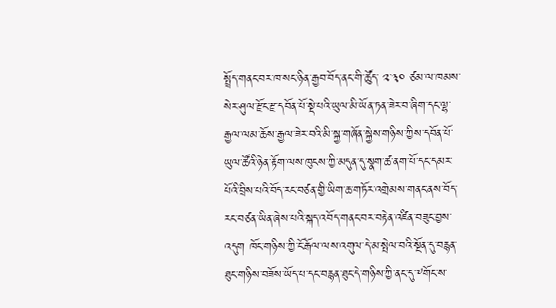སྤྲོད་གནང་བར་ཁ་སང་ཉིན་རྒྱབ་བོད་ནང་གི་ཚོུད་ ༢་༣༠ ཙམ་ལ་ཁམས་སེར་ཤུལ་རྫོང་རྫ་དབོན་པོ་སྡེ་པའི་ཡུལ་མི་ཡོན་ཏན་ཟེར་བ་ཞིག་དང་ལྷ་རྒྱལ་ལམ་ཆོས་རྒྱལ་ཟེར་བའི་མི་སྐྱ་གཞོན་སྐྱེས་གཉིས་ཀྱིས་དབོན་པོ་ཡུལ་ཚོའི་ཉེན་རྟོག་ལས་ཁུངས་ཀྱི་མདུན་དུ་སྣག་ཚ་ནག་པོ་དང་དམར་པོའི་བྲིས་པའི་བོད་རང་བཙན་གྱི་ཡིག་ཆ་གཏོར་འགྲེམས་གནང་ནས་བོད་རང་བཙན་ཡིན་ཞེས་པའི་སྐད་འབོད་གནང་བར་བརྟེན་འཛིན་བཟུང་བྱས་འདུག ཁོང་གཉིས་ཀྱི་ངོ་རྒོལ་ལས་འགུལ་དེ་མ་སྤེལ་བའི་སྔོན་དུ་བརྙན་ཐུང་གཉིས་བཟོས་ཡོད་པ་དང་བརྙན་ཐུང་དེ་གཉིས་ཀྱི་ནང་དུ་༸གོང་ས་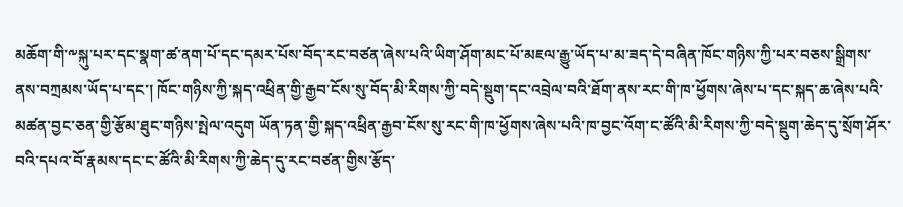མཆོག་གི་༸སྐུ་པར་དང་སྣག་ཚ་ནག་པོ་དང་དམར་པོས་བོད་རང་བཙན་ཞེས་པའི་ཡིག་ཤོག་མང་པོ་མཇལ་རྒྱུ་ཡོད་པ་མ་ཟད་དེ་བཞིན་ཁོང་གཉིས་ཀྱི་པར་བཅས་སྒྲིགས་ནས་བཀྲམས་ཡོད་པ་དང་། ཁོང་གཉིས་ཀྱི་སྐད་འཕྲིན་གྱི་རྒྱབ་ངོས་སུ་བོད་མི་རིགས་ཀྱི་བདེ་སྡུག་དང་འབྲེལ་བའི་ཐོག་ནས་རང་གི་ཁ་ཕྱོགས་ཞེས་པ་དང་སྐད་ཆ་ཞེས་པའི་མཚན་བྱང་ཅན་གྱི་རྩོམ་ཐུང་གཉིས་སྤེལ་འདུག ཡོན་ཏན་གྱི་སྐད་འཕྲིན་རྒྱབ་ངོས་སུ་རང་གི་ཁ་ཕྱོགས་ཞེས་པའི་ཁ་བྱང་འོག་ང་ཚོའི་མི་རིགས་ཀྱི་བདེ་སྡུག་ཆེད་དུ་སྲོག་ཤོར་བའི་དཔའ་བོ་རྣམས་དང་ང་ཚོའི་མི་རིགས་ཀྱི་ཆེད་དུ་རང་བཙན་གྱིས་རྩོད་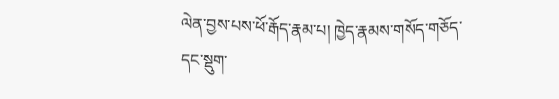ལེན་བྱས་པས་ཕོ་རྒོད་རྣམ་པ། ཁྱེད་རྣམས་གསོད་གཅོད་དང་སྡུག་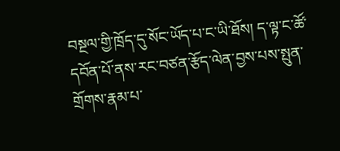བསྔལ་གྱི་ཁྲོད་དུ་སོང་ཡོད་པ་ང་ཡི་ཐོས། ད་ལྟ་ང་ཚོ་དབོན་པོ་ནས་རང་བཙན་རྩོད་ལེན་བྱས་པས་སྤུན་གྲོགས་རྣམ་པ་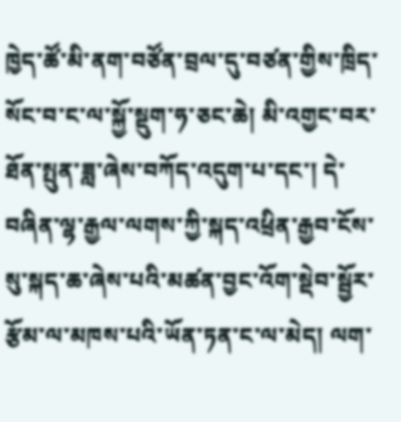ཁྱེད་ཚོ་མི་ནག་བཙོན་བྲལ་དུ་བཙན་གྱིས་ཁྲིད་སོང་བ་ང་ལ་སྐྱོ་སྡུག་ཧ་ཅང་ཆེ། མི་འགྱང་བར་ཐོན་སྤུན་ཟླ་ཞེས་བཀོད་འདུག་པ་དང་། དེ་བཞིན་ལྷ་རྒྱལ་ལགས་ཀྱི་སྐད་འཕྲིན་རྒྱབ་ངོས་སུ་སྐད་ཆ་ཞེས་པའི་མཚན་བྱང་འོག་སྡེབ་སྦྱོར་རྩོམ་ལ་མཁས་པའི་ཡོན་ཏན་ང་ལ་མེད། ལག་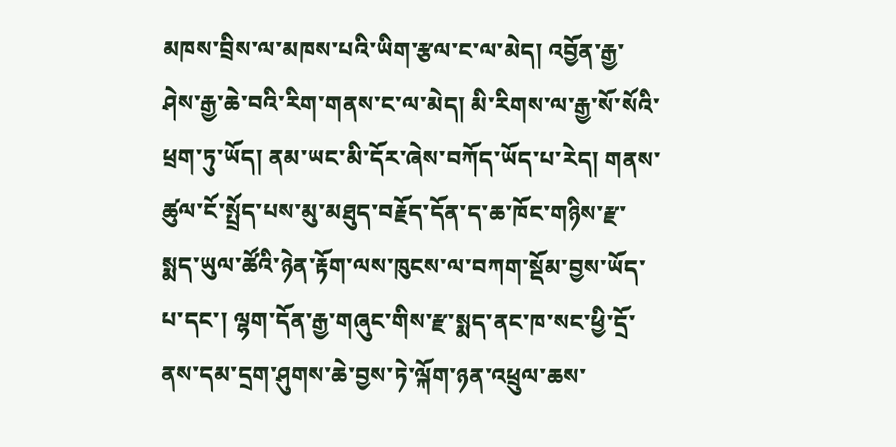མཁས་བྲིས་ལ་མཁས་པའི་ཡིག་རྩལ་ང་ལ་མེད། འབྱོན་རྒྱ་ཤེས་རྒྱ་ཆེ་བའི་རིག་གནས་ང་ལ་མེད། མི་རིགས་ལ་རྒྱ་སོ་སོའི་ཕྲག་ཏུ་ཡོད། ནམ་ཡང་མི་དོར་ཞེས་བཀོད་ཡོད་པ་རེད། གནས་ཚུལ་ངོ་སྤྲོད་པས་མུ་མཐུད་བརྗོད་དོན་ད་ཆ་ཁོང་གཉིས་རྫ་སྨད་ཡུལ་ཚོའི་ཉེན་རྟོག་ལས་ཁུངས་ལ་བཀག་སྡོམ་བྱས་ཡོད་པ་དང་། ལྷག་དོན་རྒྱ་གཞུང་གིས་རྫ་སྨད་ནང་ཁ་སང་ཕྱི་དྲོ་ནས་དམ་དྲག་ཤུགས་ཆེ་བྱས་ཏེ་ལྐོག་ཉན་འཕྲུལ་ཆས་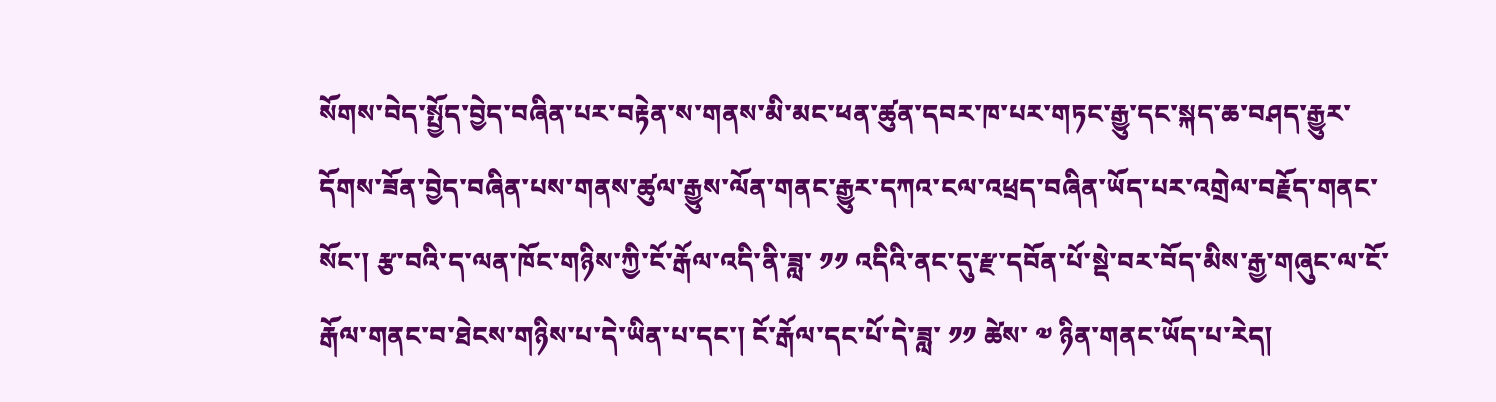སོགས་བེད་སྤྱོད་བྱེད་བཞིན་པར་བརྟེན་ས་གནས་མི་མང་ཕན་ཚུན་དབར་ཁ་པར་གཏང་རྒྱུ་དང་སྐད་ཆ་བཤད་རྒྱུར་དོགས་ཟོན་བྱེད་བཞིན་པས་གནས་ཚུལ་རྒྱུས་ལོན་གནང་རྒྱུར་དཀའ་ངལ་འཕྲད་བཞིན་ཡོད་པར་འགྲེལ་བརྗོད་གནང་སོང་། རྩ་བའི་ད་ལན་ཁོང་གཉིས་ཀྱི་ངོ་རྒོལ་འདི་ནི་ཟླ་ ༡༡ འདིའི་ནང་དུ་རྫ་དབོན་པོ་སྡེ་བར་བོད་མིས་རྒྱ་གཞུང་ལ་ངོ་རྒོལ་གནང་བ་ཐེངས་གཉིས་པ་དེ་ཡིན་པ་དང་། ངོ་རྒོལ་དང་པོ་དེ་ཟླ་ ༡༡ ཚེས་ ༧ ཉིན་གནང་ཡོད་པ་རེད།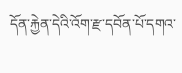དོན་རྐྱེན་དེའི་འོག་རྫ་དབོན་པོ་དགའ་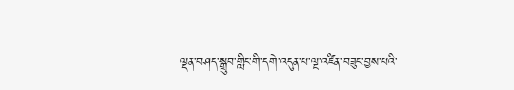ལྡན་བཤད་སྒྲུབ་གླིང་གི་དགེ་འདུན་པ་ལྔ་འཛིན་བཟུང་བྱས་པའི་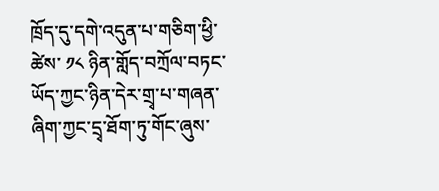ཁྲོད་དུ་དགེ་འདུན་པ་གཅིག་ཕྱི་ཚེས་ ༡༨ ཉིན་གློད་བཀྲོལ་བཏང་ཡོད་ཀྱང་ཉིན་དེར་གྲྭ་པ་གཞན་ཞིག་ཀྱང་དྲྭ་ཐོག་ཏུ་གོང་ཞུས་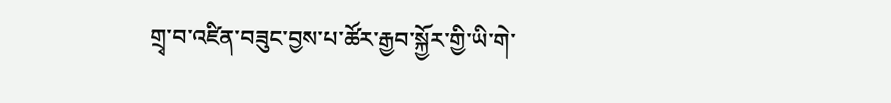གྲྭ་བ་འཛིན་བཟུང་བྱས་པ་ཚོར་རྒྱབ་སྐྱོར་གྱི་ཡི་གེ་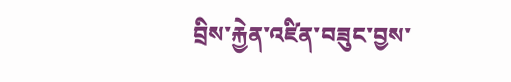བྲིས་རྐྱེན་འཛིན་བཟུང་བྱས་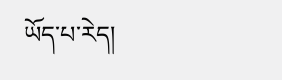ཡོད་པ་རེད།